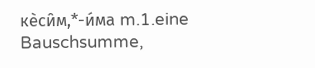кѐси̑м,*-и́ма m.1.eine Bauschsumme,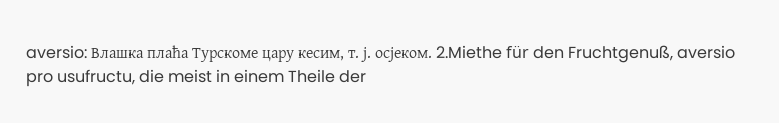aversio: Влашка плаћа Турскоме цару кесим, т. ј. осјеком. 2.Miethe für den Fruchtgenuß, aversio pro usufructu, die meist in einem Theile der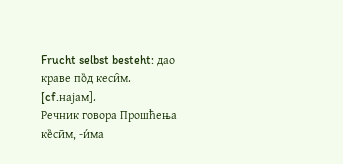Frucht selbst besteht: дао краве по̏д кеси̑м. [cf.најам].
Речник говора Прошћења
ке̏сӣм, -и́ма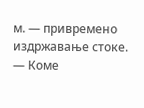м. — привремено издржавање стоке. — Коме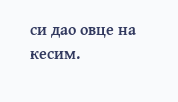си дао овце на кесим.